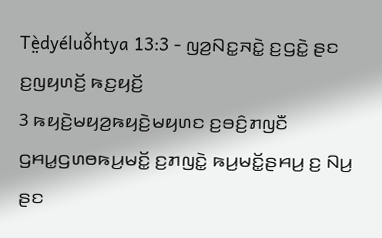Tè̤dyéluô̌htya 13:3 - ꤜꤤ꤬ꤡꤢ꤭ꤏꤢꤧ꤭ ꤢ꤬ꤞꤢꤧ꤭ ꤔꤢ ꤢ꤬ꤜꤟꤛꤢꤩ꤬ ꤒꤢ꤬ꤟꤢꤩ꤬
3 ꤒꤟꤢꤧ꤬ꤗꤟꤤ꤬ꤒꤟꤢꤧ꤬ꤗꤟꤛꤢ ꤢ꤬ꤋꤢꤨ꤬ꤊꤜꤢꤪ ꤞꤌꤣ꤭ꤞꤛꤥꤒꤣ꤬ꤗꤢꤩ꤭ ꤢ꤬ꤊꤜꤢꤧ꤭ ꤒꤣ꤬ꤗꤢꤩ꤭ꤔꤌꤣ꤬ ꤢ꤬ ꤡꤣ꤬ ꤔꤢ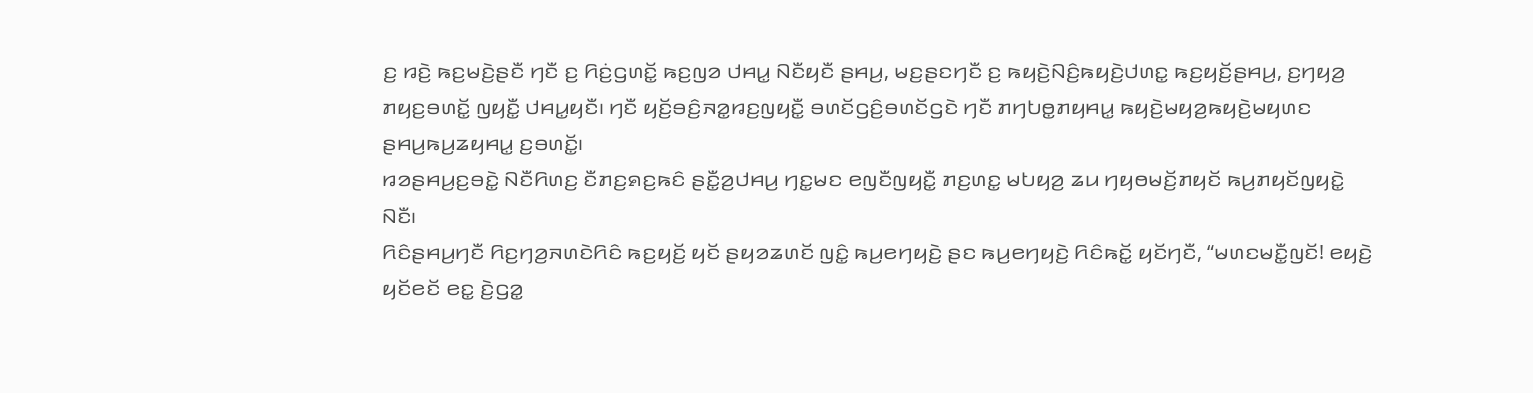ꤢ꤬ ꤙꤢꤧ꤬ ꤒꤢ꤬ꤗꤢꤧ꤬ꤔꤢꤪ ꤚꤢꤪ ꤢ꤬ ꤖꤢꤦ꤬ꤞꤛꤢꤩ꤭ ꤒꤢ꤬ꤜꤤ ꤓꤌꤣ꤭ ꤡꤢꤪꤟꤢꤪ ꤔꤌꤣ꤬, ꤗꤢ꤬ꤔꤢꤚꤢꤪ ꤢ꤬ ꤒꤟꤢꤧ꤬ꤡꤢꤨ꤬ꤒꤟꤢꤧ꤬ꤓꤛꤢ꤭ ꤒꤢ꤬ꤟꤢꤩ꤬ꤔꤌꤣ꤬, ꤢ꤬ꤚꤟꤤ꤬ ꤊꤟꤢ꤬ꤋꤛꤢꤩ꤭ ꤜꤟꤢꤪ꤭ ꤓꤌꤣ꤭ꤟꤢꤪ꤯ ꤚꤢꤪ ꤟꤢꤩ꤬ꤋꤢꤨ꤬ꤏꤤ꤭ꤙꤢ꤬ꤜꤟꤢꤪ꤭ ꤋꤛꤢꤩꤞꤢꤨ꤬ꤋꤛꤢꤩꤞꤢꤧ ꤚꤢꤪ ꤊꤚꤝꤥ꤭ꤊꤟꤌꤣ꤭ ꤒꤟꤢꤧ꤬ꤗꤟꤤ꤬ꤒꤟꤢꤧ꤬ꤗꤟꤛꤢ ꤔꤌꤣ꤬ꤒꤣ꤬ꤘꤟꤌꤣ꤭ ꤢ꤬ꤋꤛꤢꤩ꤭꤯
ꤙꤤꤔꤌꤣ꤬ꤢ꤬ꤋꤢꤧ꤭ ꤡꤢꤪꤖꤛꤢ꤬ ꤢꤪꤊꤢ꤬ꤎꤢ꤬ꤒꤢꤨ ꤔꤢꤪ꤭ꤤ꤬ꤓꤌꤣ꤬ ꤚꤢ꤭ꤗꤢ ꤕꤜꤢꤪꤜꤟꤢꤪ꤭ ꤊꤢ꤬ꤛꤢ꤭ ꤗꤝꤟꤤ꤬ ꤘꤣ ꤚꤟꤥꤗꤢꤩ꤬ꤊꤟꤢꤩ ꤒꤣ꤬ꤊꤟꤢꤩꤜꤟꤢꤧ꤭ ꤡꤢꤪ꤯
ꤖꤢꤨꤔꤌꤣ꤬ꤚꤢꤪ ꤖꤢ꤬ꤚꤤ꤬ꤏꤛꤢꤧꤖꤢꤨ ꤒꤢ꤬ꤟꤢꤩ꤬ ꤟꤢꤩ ꤔꤟꤤꤘꤛꤢꤩ ꤜꤢꤨ꤭ ꤒꤣ꤬ꤕꤚꤟꤢꤧ꤬ ꤔꤢ ꤒꤣ꤬ꤕꤚꤟꤢꤧ꤬ ꤖꤢꤨꤒꤢꤩ꤭ ꤟꤢꤩꤚꤢꤪ, “ꤗꤛꤢꤗꤢꤪ꤭ꤜꤢꤩ! ꤕꤟꤢꤧ꤬ ꤟꤢꤩꤕꤢꤩ ꤕꤢ꤭ ꤢꤧ꤬ꤞꤤ꤭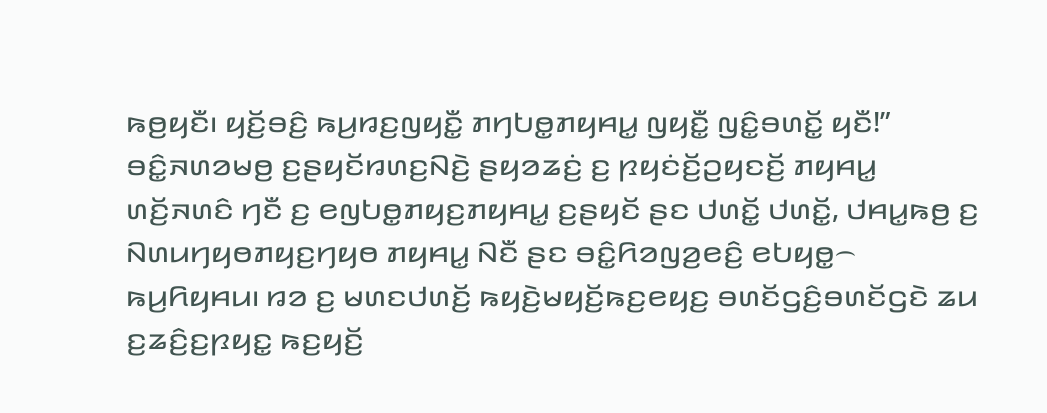ꤒꤥ꤬ꤟꤢꤪ꤯ ꤟꤢꤩ꤬ꤋꤢꤨ꤬ ꤒꤣ꤬ꤙꤢ꤬ꤜꤟꤢꤪ꤭ ꤊꤚꤝꤥ꤭ꤊꤟꤌꤣ꤭ ꤜꤟꤢꤪ꤭ ꤜꤢꤨ꤭ꤋꤛꤢꤩ꤭ ꤟꤢꤪ!”
ꤋꤢꤨ꤭ꤏꤛꤤꤗꤥ꤬ ꤢ꤬ꤔꤟꤢꤩꤙꤛꤢ꤬ꤡꤢꤧ꤬ ꤔꤟꤤꤘꤢꤦ꤬ ꤢ꤬ ꤐꤟꤢꤦꤢꤩ꤬ꤑꤟꤢꤢꤩ꤬ ꤊꤟꤌꤣ꤭ ꤛꤢꤩ꤬ꤏꤛꤢꤨ ꤚꤢꤪ ꤢ꤬ ꤕꤜꤝꤥ꤭ꤊꤟꤢ꤬ꤊꤟꤌꤣ꤭ ꤢ꤬ꤔꤟꤢꤩ ꤔꤢ ꤓꤛꤢꤩ꤭ ꤓꤛꤢꤩ꤭, ꤓꤌꤣ꤭ꤒꤥ꤬ ꤢ꤬ ꤡꤛꤣꤚꤟꤥꤊꤟꤢ꤬ꤚꤟꤥ ꤊꤟꤌꤣ꤭ ꤡꤢꤪ ꤔꤢ ꤋꤢꤨ꤭ꤖꤤꤜꤤ꤬ꤕꤢꤨ꤬ ꤕꤝꤟꤥ꤭꤮ ꤒꤣ꤬ꤖꤟꤌꤣ꤯ ꤙꤤ ꤢ꤬ ꤗꤛꤢꤓꤛꤢꤩ꤬ ꤒꤟꤢꤧ꤬ꤗꤟꤢꤩ꤬ꤒꤢ꤬ꤕꤟꤢ꤬ ꤋꤛꤢꤩꤞꤢꤨ꤬ꤋꤛꤢꤩꤞꤢꤧ ꤘꤣ ꤢ꤬ꤘꤢꤨ꤬ꤢ꤬ꤐꤟꤢ꤭ ꤒꤢ꤬ꤟꤢꤩ꤬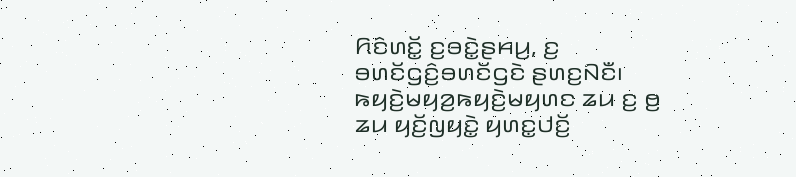ꤖꤢꤨꤛꤢꤩ꤭ ꤢ꤬ꤋꤢꤧ꤭ꤔꤌꤣ꤬, ꤢ꤬ ꤋꤛꤢꤩꤞꤢꤨ꤬ꤋꤛꤢꤩꤞꤢꤧ ꤔꤛꤢ꤬ꤡꤢꤪ꤯
ꤒꤟꤢꤧ꤬ꤗꤟꤤ꤬ꤒꤟꤢꤧ꤬ꤗꤟꤛꤢ ꤘꤣ ꤢ꤬ ꤥ꤬ ꤘꤣ ꤟꤢꤩ꤬ꤜꤟꤢꤧ꤭ ꤟꤛꤢ꤭ꤓꤢꤩ꤬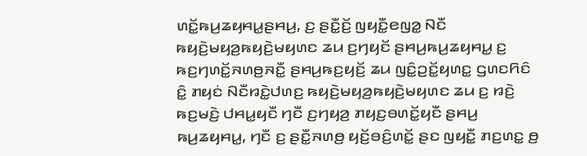ꤛꤢꤩ꤭ꤒꤣ꤬ꤘꤟꤌꤣ꤭ꤔꤌꤣ꤬, ꤢ꤬ ꤔꤢꤪ꤭ꤢꤩ꤬ ꤜꤟꤢꤪ꤭ꤕꤜꤤ꤭ ꤡꤢꤪ ꤒꤟꤢꤧ꤬ꤗꤟꤤ꤬ꤒꤟꤢꤧ꤬ꤗꤟꤛꤢ ꤘꤣ ꤢ꤬ꤚꤟꤢꤩ ꤔꤌꤣ꤬ꤒꤣ꤬ꤘꤟꤌꤣ꤭ ꤢ꤬ ꤒꤢ꤬ꤚꤛꤢꤩ꤭ꤏꤛꤥ꤬ꤏꤢꤪ꤭ ꤔꤌꤣ꤬ꤒꤢ꤬ꤟꤢꤩ꤬ ꤘꤣ ꤜꤢꤨ꤭ꤑꤢꤩ꤭ꤟꤛꤢ꤭ ꤞꤛꤢꤖꤢꤨ ꤢꤨ꤭ ꤊꤟꤢꤦ ꤡꤢꤪꤙꤢꤧ꤭ꤓꤛꤢ꤬ ꤒꤟꤢꤧ꤬ꤗꤟꤤ꤬ꤒꤟꤢꤧ꤬ꤗꤟꤛꤢ ꤘꤣ ꤢ꤬ ꤙꤢꤧ꤬ ꤒꤢ꤬ꤗꤢꤧ꤬ ꤓꤌꤣ꤭ꤟꤢꤪ ꤚꤢꤪ ꤢ꤬ꤚꤟꤤ꤬ ꤊꤟꤢ꤬ꤋꤛꤢꤩ꤭ꤟꤢꤪ ꤔꤌꤣ꤬ ꤒꤣ꤬ꤘꤟꤌꤣ꤭, ꤚꤢꤪ ꤢ꤬ ꤔꤢꤪ꤭ꤏꤛꤥ꤬ ꤟꤢꤩ꤬ꤋꤢꤨ꤬ꤛꤢꤩ꤭ ꤔꤢ ꤜꤟꤢꤪ꤭ ꤊꤢ꤬ꤛꤢ꤭ ꤥ꤬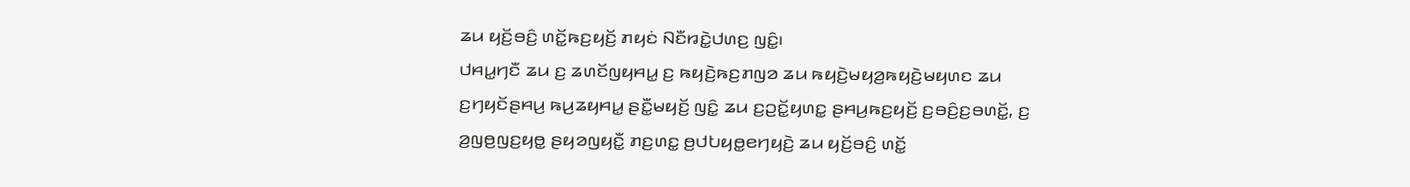ꤘꤣ ꤟꤢꤩ꤬ꤋꤢꤨ꤬ ꤛꤢꤩ꤭ꤒꤢ꤬ꤟꤢꤩ꤬ ꤊꤟꤢꤦ ꤡꤢꤪꤙꤢꤧ꤭ꤓꤛꤢ꤬ ꤜꤢꤨ꤭꤯
ꤓꤌꤣ꤭ꤚꤢꤪ ꤘꤣ ꤢ꤬ ꤘꤛꤢꤩꤜꤟꤌꤣ꤭ ꤢ꤬ ꤒꤟꤢꤧ꤬ꤒꤢ꤬ꤊꤜꤤ ꤘꤣ ꤒꤟꤢꤧ꤬ꤗꤟꤤ꤬ꤒꤟꤢꤧ꤬ꤗꤟꤛꤢ ꤘꤣ ꤢ꤬ꤚꤟꤢꤩꤔꤌꤣ꤬ ꤒꤣ꤬ꤘꤟꤌꤣ꤭ ꤔꤢꤪ꤭ꤗꤟꤢꤩ꤬ ꤜꤢꤨ꤭ ꤘꤣ ꤢ꤬ꤑꤢꤩ꤭ꤟꤛꤢ꤭ ꤔꤌꤣ꤬ꤒꤢ꤬ꤟꤢꤩ꤬ ꤢ꤬ꤋꤢꤨ꤬ꤢ꤬ꤋꤛꤢꤩ꤭, ꤢ꤬ ꤤ꤬ꤜꤥ꤬ꤜꤢ꤬ꤟꤥ꤭ ꤔꤟꤤꤜꤟꤢꤪ꤭ ꤊꤢ꤬ꤛꤢ꤭ ꤥ꤬ꤓꤝꤟꤥ꤭ꤕꤚꤟꤢꤧ꤬ ꤘꤣ ꤟꤢꤩ꤬ꤋꤢꤨ꤬ ꤛꤢꤩ꤭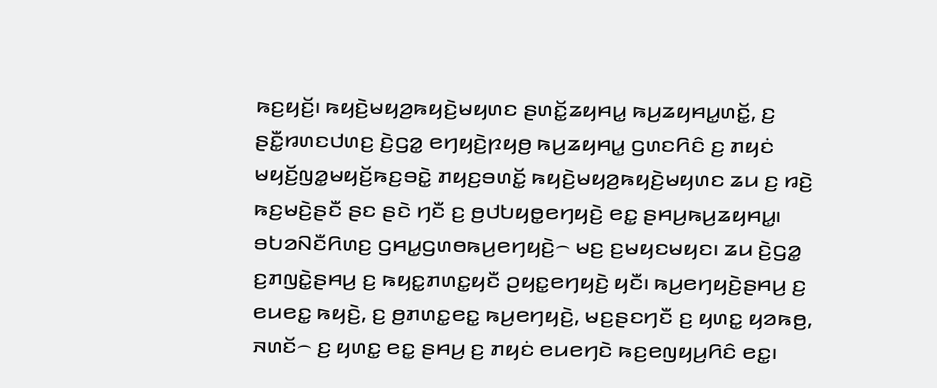ꤒꤢ꤬ꤟꤢꤩ꤬꤯ ꤒꤟꤢꤧ꤬ꤗꤟꤤ꤬ꤒꤟꤢꤧ꤬ꤗꤟꤛꤢ ꤔꤛꤢꤩ꤭ꤘꤟꤌꤣ꤭ ꤒꤣ꤬ꤘꤟꤌꤣ꤭ꤛꤢꤩ꤭, ꤢ꤬ ꤔꤢꤪ꤭ꤙꤛꤢꤓꤛꤢ꤬ ꤢꤧ꤬ꤞꤤ꤭ ꤕꤚꤟꤢꤧ꤬ꤐꤟꤥ꤬ ꤒꤣ꤬ꤘꤟꤌꤣ꤭ ꤞꤛꤢꤖꤢꤨ ꤢ꤬ ꤊꤟꤢꤦ ꤗꤟꤢꤩ꤬ꤜꤤ꤭ꤗꤟꤢꤩ꤬ꤒꤢ꤬ꤋꤢꤧ꤭ ꤊꤟꤢ꤬ꤋꤛꤢꤩ꤭ ꤒꤟꤢꤧ꤬ꤗꤟꤤ꤬ꤒꤟꤢꤧ꤬ꤗꤟꤛꤢ ꤘꤣ ꤢ꤬ ꤙꤢꤧ꤬ ꤒꤢ꤬ꤗꤢꤧ꤬ꤔꤢꤪ ꤔꤢ ꤔꤢꤧ ꤚꤢꤪ ꤢ꤬ ꤥ꤬ꤓꤝꤟꤥ꤭ꤕꤚꤟꤢꤧ꤬ ꤕꤢ꤭ ꤔꤌꤣ꤬ꤒꤣ꤬ꤘꤟꤌꤣ꤭꤯
ꤋꤝꤤꤡꤢꤪꤖꤛꤢ꤬ ꤞꤌꤣ꤭ꤞꤛꤥꤒꤣ꤬ꤕꤚꤟꤢꤧ꤬꤮ ꤗꤢ꤬ ꤢ꤬ꤗꤟꤢꤗꤟꤢ꤯ ꤘꤣ ꤢꤧ꤬ꤞꤤ꤭ ꤢ꤬ꤊꤜꤢꤧ꤭ꤔꤌꤣ꤬ ꤢ꤬ ꤒꤟꤢ꤭ꤊꤛꤢ꤭ꤟꤢꤪ ꤑꤟꤢ꤭ꤕꤚꤟꤢꤧ꤬ ꤟꤢꤪ꤯ ꤒꤣ꤬ꤕꤚꤟꤢꤧ꤬ꤔꤌꤣ꤬ ꤢ꤬ ꤕꤣꤕꤢ꤭ ꤒꤟꤢꤧ꤬, ꤢ꤬ ꤥ꤬ꤊꤛꤢ꤭ꤕꤢ꤭ ꤒꤣ꤬ꤕꤚꤟꤢꤧ꤬, ꤗꤢ꤬ꤔꤢꤚꤢꤪ ꤢ꤬ ꤟꤛꤢ꤭ ꤟꤤꤒꤥ꤬, ꤏꤛꤢꤩ꤮ ꤢ꤬ ꤟꤛꤢ꤭ ꤕꤢ꤭ ꤔꤌꤣ꤬ ꤢ꤬ ꤊꤟꤢꤦ ꤕꤣꤕꤚꤢꤧ ꤒꤢ꤬ꤕꤜꤟꤣ꤬ꤖꤢꤨ ꤕꤢ꤭꤯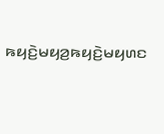ꤒꤟꤢꤧ꤬ꤗꤟꤤ꤬ꤒꤟꤢꤧ꤬ꤗꤟꤛꤢ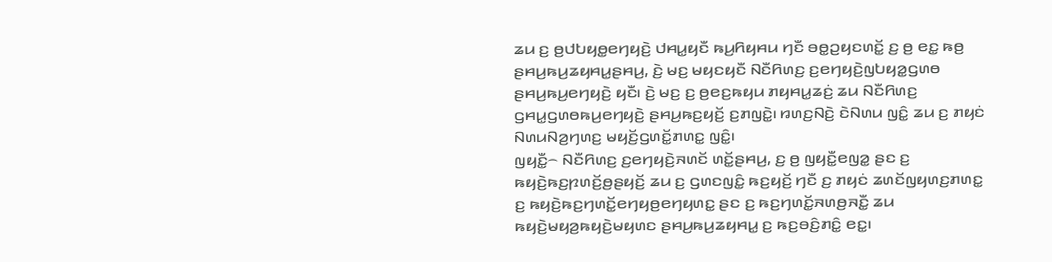ꤘꤣ ꤢ꤬ ꤥ꤬ꤓꤝꤟꤥ꤭ꤕꤚꤟꤢꤧ꤬ ꤓꤌꤣ꤭ꤟꤢꤪ ꤒꤣ꤬ꤖꤟꤌꤣ ꤚꤢꤪ ꤋꤥ꤭ꤑꤟꤢꤛꤢꤩ꤭ ꤢ꤬ ꤥ꤬ ꤕꤢ꤭ ꤒꤥ꤬ ꤔꤌꤣ꤬ꤒꤣ꤬ꤘꤟꤌꤣ꤭ꤔꤌꤣ꤬, ꤢꤧ꤬ ꤗꤢ꤬ ꤗꤟꤢꤟꤢꤪ ꤡꤢꤪꤖꤛꤢ꤬ ꤢ꤬ꤕꤚꤟꤢꤧ꤬ꤜꤝꤟꤤ꤭ꤞꤛꤥ ꤔꤌꤣ꤬ꤒꤣ꤬ꤕꤚꤟꤢꤧ꤬ ꤟꤢꤪ꤯ ꤢꤧ꤬ ꤗꤢ꤬ ꤢ꤬ ꤥ꤬ꤕꤢ꤬ꤒꤟꤣ ꤊꤟꤌꤣ꤭ꤘꤢꤦ꤬ ꤘꤣ ꤡꤢꤪꤖꤛꤢ꤬ ꤞꤌꤣ꤭ꤞꤛꤥꤒꤣ꤬ꤕꤚꤟꤢꤧ꤬ ꤔꤌꤣ꤬ꤒꤢ꤬ꤟꤢꤩ꤬ ꤢ꤬ꤊꤜꤢꤧ꤭꤯ ꤙꤛꤢ꤬ꤡꤢꤧ꤬ ꤢꤧꤡꤛꤣ ꤜꤢꤨ꤭ ꤘꤣ ꤢ꤬ ꤊꤟꤢꤦ ꤡꤛꤣꤡꤤ꤬ꤚꤛꤢ꤬ ꤗꤟꤢꤩ꤬ꤞꤛꤢꤩ꤭ꤊꤛꤢ꤭ ꤜꤢꤨ꤭꤯
ꤜꤟꤢꤪ꤭꤮ ꤡꤢꤪꤖꤛꤢ꤬ ꤢ꤬ꤕꤚꤟꤢꤧ꤬ꤏꤛꤢꤩ ꤛꤢꤩ꤭ꤔꤌꤣ꤬, ꤢ꤬ ꤥ꤬ ꤜꤟꤢꤪ꤭ꤕꤜꤤ꤭ ꤔꤢ ꤢ꤬ ꤒꤟꤢꤧ꤬ꤒꤢ꤬ꤐꤛꤢꤩ꤬ꤥ꤬ꤔꤟꤢꤩ꤬ ꤘꤣ ꤢ꤬ ꤞꤛꤢꤜꤢꤨ꤭ ꤒꤢ꤬ꤟꤢꤩ꤬ ꤚꤢꤪ ꤢ꤬ ꤊꤟꤢꤦ ꤘꤛꤢꤩꤜꤟꤛꤢ꤬ꤊꤛꤢ꤭ ꤢ꤬ ꤒꤟꤢꤧ꤬ꤒꤢ꤬ꤚꤛꤢꤩ꤭ꤕꤚꤟꤥ꤬ꤕꤚꤟꤛꤢ꤭ ꤔꤢ ꤢ꤬ ꤒꤢ꤬ꤚꤛꤢꤩ꤭ꤏꤛꤥ꤬ꤏꤢꤪ꤭ ꤘꤣ ꤒꤟꤢꤧ꤬ꤗꤟꤤ꤬ꤒꤟꤢꤧ꤬ꤗꤟꤛꤢ ꤔꤌꤣ꤬ꤒꤣ꤬ꤘꤟꤌꤣ꤭ ꤢ꤬ ꤒꤢ꤬ꤋꤢꤨ꤬ꤊꤢꤨ꤭ ꤕꤢ꤭꤯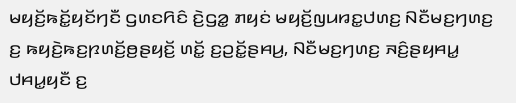ꤗꤟꤢꤩ꤬ꤒꤢꤩ꤭ꤟꤢꤩꤚꤢꤪ ꤞꤛꤢꤖꤢꤨ ꤢꤧ꤬ꤞꤤ꤭ ꤊꤟꤢꤦ ꤗꤟꤢꤩ꤬ꤜꤣꤙꤢ꤭ꤓꤛꤢ꤬ ꤡꤢꤪꤗꤢ꤬ꤚꤛꤢ꤬ ꤢ꤬ ꤒꤟꤢꤧ꤬ꤒꤢ꤬ꤐꤛꤢꤩ꤬ꤥ꤬ꤔꤟꤢꤩ꤬ ꤛꤢꤩ꤭ ꤢ꤬ꤑꤢꤩ꤭ꤔꤌꤣ꤬, ꤡꤢꤪꤗꤢ꤬ꤚꤛꤢ꤬ ꤏꤢꤨ꤬ꤔꤟꤌꤣ꤭ ꤓꤌꤣ꤭ꤟꤢꤪ ꤢ꤬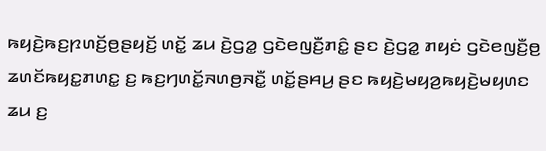ꤒꤟꤢꤧ꤬ꤒꤢ꤬ꤐꤛꤢꤩ꤬ꤥ꤬ꤔꤟꤢꤩ꤬ ꤛꤢꤩ꤭ ꤘꤣ ꤢꤧ꤬ꤞꤤ꤭ ꤞꤢꤧꤕꤜꤢꤪ꤬ꤊꤢꤨ꤭ ꤔꤢ ꤢꤧ꤬ꤞꤤ꤭ ꤊꤟꤢꤦ ꤞꤢꤧꤕꤜꤢꤪ꤬ꤥ꤬ ꤘꤛꤢꤩꤒꤟꤢ꤭ꤊꤛꤢ꤭ ꤢ꤬ ꤒꤢ꤬ꤚꤛꤢꤩ꤭ꤏꤛꤥ꤬ꤏꤢꤪ꤭ ꤛꤢꤩ꤭ꤔꤌꤣ꤬ ꤔꤢ ꤒꤟꤢꤧ꤬ꤗꤟꤤ꤬ꤒꤟꤢꤧ꤬ꤗꤟꤛꤢ ꤘꤣ ꤢ꤬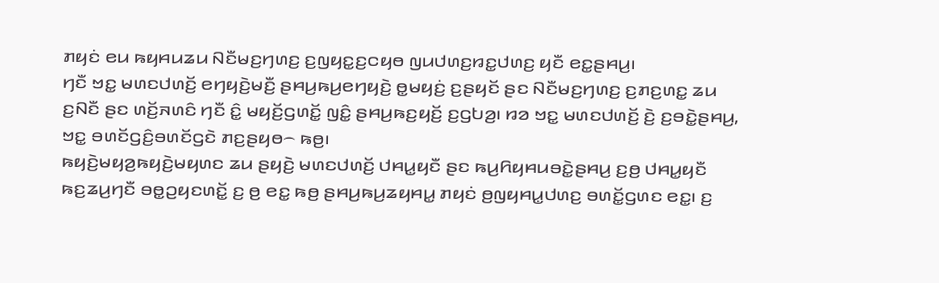ꤊꤟꤢꤦ ꤕꤣ ꤒꤟꤌꤣꤘꤣ ꤡꤢꤪꤗꤢ꤬ꤚꤛꤢ꤬ ꤢ꤬ꤜꤟꤢ꤭ꤢ꤬ꤍꤟꤥ ꤜꤣꤓꤛꤢ꤬ꤙꤢ꤭ꤓꤛꤢ꤬ ꤟꤢꤪ ꤕꤢ꤭ꤔꤌꤣ꤬꤯
ꤚꤢꤪ ꤠꤢ꤭ ꤗꤛꤢꤓꤛꤢꤩ꤬ ꤕꤚꤟꤢꤧ꤬ꤗꤢꤪ꤬ ꤔꤌꤣ꤬ꤒꤣ꤬ꤕꤚꤟꤢꤧ꤬ ꤥ꤭ꤗꤟꤢꤦ꤬ ꤢ꤬ꤔꤟꤢꤩ ꤔꤢ ꤡꤢꤪꤗꤢ꤬ꤚꤛꤢ꤬ ꤢ꤬ꤊꤢ꤬ꤛꤢ꤭ ꤘꤣ ꤢ꤬ꤡꤢꤪ ꤔꤢ ꤛꤢꤩ꤬ꤏꤛꤢꤨ ꤚꤢꤪ ꤢꤨ꤭ ꤗꤟꤢꤩ꤬ꤞꤛꤢꤩ꤭ ꤜꤢꤨ꤭ ꤔꤌꤣ꤬ꤒꤢ꤬ꤟꤢꤩ꤬ ꤢ꤬ꤞꤝꤤ꤬꤯ ꤙꤤ ꤠꤢ꤭ ꤗꤛꤢꤓꤛꤢꤩ꤬ ꤢꤧ꤬ ꤢ꤬ꤋꤢꤧ꤭ꤔꤌꤣ꤬, ꤠꤢ꤭ ꤋꤛꤢꤩꤞꤢꤨ꤬ꤋꤛꤢꤩꤞꤢꤧ ꤊꤢ꤬ꤔꤟꤥ꤮ ꤒꤥ꤬꤯
ꤒꤟꤢꤧ꤬ꤗꤟꤤ꤬ꤒꤟꤢꤧ꤬ꤗꤟꤛꤢ ꤘꤣ ꤔꤟꤢꤧ꤬ ꤗꤛꤢꤓꤛꤢꤩ꤬ ꤓꤌꤣ꤭ꤟꤢꤪ ꤔꤢ ꤒꤣ꤬ꤖꤟꤌꤣꤋꤢꤧ꤭ꤔꤌꤣ꤬ ꤢ꤬ꤥ꤬ ꤓꤌꤣ꤭ꤟꤢꤪ ꤒꤢ꤬ꤘꤣ꤬ꤚꤢꤪ ꤋꤥ꤭ꤑꤟꤢꤛꤢꤩ꤭ ꤢ꤬ ꤥ꤬ ꤕꤢ꤭ ꤒꤥ꤬ ꤔꤌꤣ꤬ꤒꤣ꤬ꤘꤟꤌꤣ꤭ ꤊꤟꤢꤦ ꤥ꤬ꤜꤟꤌꤣ꤭ꤓꤛꤢ꤬ ꤋꤛꤢꤩ꤭ꤞꤛꤢ ꤕꤢ꤭꤯ ꤢ꤬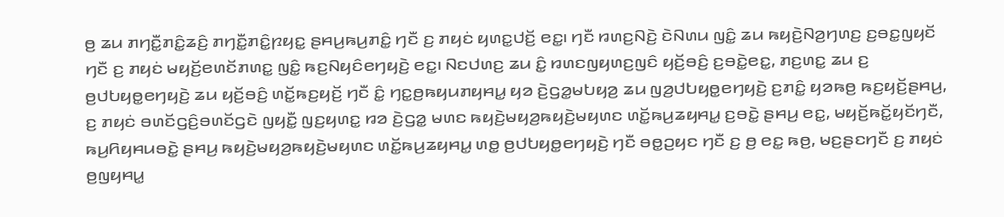ꤥ꤬ ꤘꤣ ꤊꤚꤢꤪ꤭ꤊꤢꤨ꤭ꤘꤢꤨ꤬ ꤊꤚꤢꤪ꤭ꤊꤢꤨ꤭ꤐꤟꤢ꤭ ꤔꤌꤣ꤬ꤒꤣ꤬ꤊꤢꤨ꤭ ꤚꤢꤪ ꤢ꤬ ꤊꤟꤢꤦ ꤟꤛꤢ꤭ꤓꤢꤩ꤬ ꤕꤢ꤭꤯ ꤚꤢꤪ ꤙꤛꤢ꤬ꤡꤢꤧ꤬ ꤢꤧꤡꤛꤣ ꤜꤢꤨ꤭ ꤘꤣ ꤒꤟꤢꤧ꤬ꤡꤤ꤬ꤚꤛꤢ꤬ ꤢ꤬ꤋꤢ꤭ꤜꤟꤢꤩ ꤚꤢꤪ ꤢ꤬ ꤊꤟꤢꤦ ꤗꤟꤢꤩ꤬ꤕꤛꤢꤩꤊꤛꤢ꤭ ꤜꤢꤨ꤭ ꤒꤢ꤬ꤡꤟꤢꤨꤕꤚꤟꤢꤧ꤬ ꤕꤢ꤭꤯ ꤡꤢꤓꤛꤢ꤬ ꤘꤣ ꤢꤨ꤭ ꤙꤛꤢꤜꤟꤛꤢ꤬ꤜꤢꤨ ꤟꤢꤩ꤬ꤋꤢꤨ꤬ ꤢ꤬ꤋꤢꤧ꤭ꤕꤢ꤭, ꤊꤢ꤬ꤛꤢ꤭ ꤘꤣ ꤢ꤬ ꤥ꤬ꤓꤝꤟꤥ꤭ꤕꤚꤟꤢꤧ꤬ ꤘꤣ ꤟꤢꤩ꤬ꤋꤢꤨ꤬ ꤛꤢꤩ꤭ꤒꤢ꤬ꤟꤢꤩ꤬ ꤚꤢꤪ ꤢꤨ꤭ ꤚꤢ꤭ꤥ꤬ꤒꤟꤣꤊꤟꤌꤣ꤭ ꤟꤤ ꤢꤧ꤬ꤞꤤ꤭ꤗꤝꤟꤤ꤬ ꤘꤣ ꤜꤤ꤬ꤓꤝꤟꤥ꤭ꤕꤚꤟꤢꤧ꤬ ꤢ꤬ꤊꤢꤨ꤭ ꤟꤤꤒꤥ꤬ ꤒꤢ꤬ꤟꤢꤩ꤬ꤔꤌꤣ꤬, ꤢ꤬ ꤊꤟꤢꤦ ꤋꤛꤢꤩꤞꤢꤨ꤬ꤋꤛꤢꤩꤞꤢꤧ ꤜꤟꤢꤪ꤭ ꤜꤢ꤬ꤟꤛꤢ꤭ ꤙꤤ ꤢꤧ꤬ꤞꤤ꤭ ꤗꤛꤢ ꤒꤟꤢꤧ꤬ꤗꤟꤤ꤬ꤒꤟꤢꤧ꤬ꤗꤟꤛꤢ ꤛꤢꤩ꤭ꤒꤣ꤬ꤘꤟꤌꤣ꤭ ꤢ꤬ꤋꤢꤧ꤭ ꤔꤌꤣ꤬ ꤕꤢ꤭, ꤗꤟꤢꤩ꤬ꤒꤢꤩ꤭ꤟꤢꤩꤚꤢꤪ, ꤒꤣ꤬ꤖꤟꤌꤣꤋꤢꤧ꤭ ꤔꤌꤣ꤬ ꤒꤟꤢꤧ꤬ꤗꤟꤤ꤬ꤒꤟꤢꤧ꤬ꤗꤟꤛꤢ ꤛꤢꤩ꤭ꤒꤣ꤬ꤘꤟꤌꤣ꤭ ꤛꤥ꤭ ꤥ꤬ꤓꤝꤟꤥ꤭ꤕꤚꤟꤢꤧ꤬ ꤚꤢꤪ ꤋꤥ꤭ꤑꤟꤢ ꤚꤢꤪ ꤢ꤬ ꤥ꤬ ꤕꤢ꤭ ꤒꤥ꤬, ꤗꤢ꤬ꤔꤢꤚꤢꤪ ꤢ꤬ ꤊꤟꤢꤦ ꤥ꤬ꤜꤟꤌꤣ꤭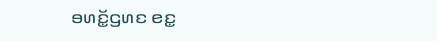ꤋꤛꤢꤩ꤭ꤞꤛꤢ ꤕꤢ꤭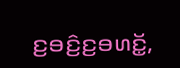ꤢ꤬ꤋꤢꤨ꤬ꤢ꤬ꤋꤛꤢꤩ꤭,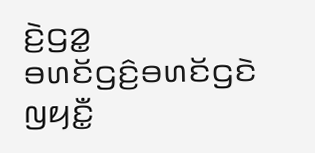ꤢꤧ꤬ꤞꤤ꤭ ꤋꤛꤢꤩꤞꤢꤨ꤬ꤋꤛꤢꤩꤞꤢꤧ ꤜꤟꤢꤪ꤭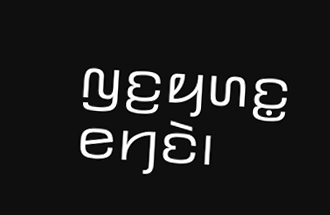ꤜꤢ꤬ꤟꤛꤢ꤭ ꤕꤚꤢꤧ꤯